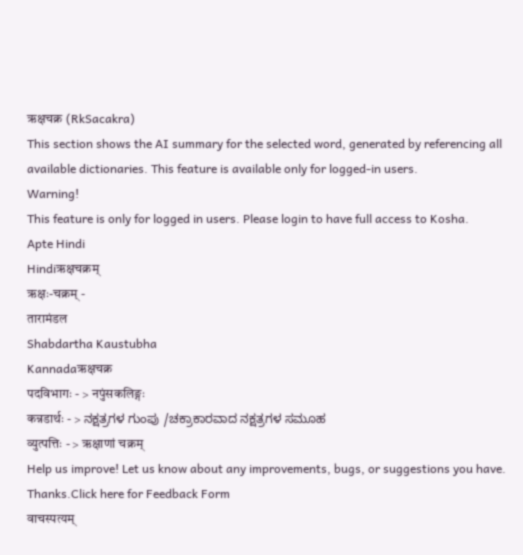ऋक्षचक्र (RkSacakra)
This section shows the AI summary for the selected word, generated by referencing all available dictionaries. This feature is available only for logged-in users.
Warning!
This feature is only for logged in users. Please login to have full access to Kosha.
Apte Hindi
Hindiऋक्षचक्रम्
ऋक्षः-चक्रम् -
तारामंडल
Shabdartha Kaustubha
Kannadaऋक्षचक्र
पदविभागः - > नपुंसकलिङ्गः
कन्नडार्थः - > ನಕ್ಷತ್ರಗಳ ಗುಂಪು /ಚಕ್ರಾಕಾರವಾದ ನಕ್ಷತ್ರಗಳ ಸಮೂಹ
व्युत्पत्तिः - > ऋक्षाणां चक्रम्
Help us improve! Let us know about any improvements, bugs, or suggestions you have. Thanks.Click here for Feedback Form
वाचस्पत्यम्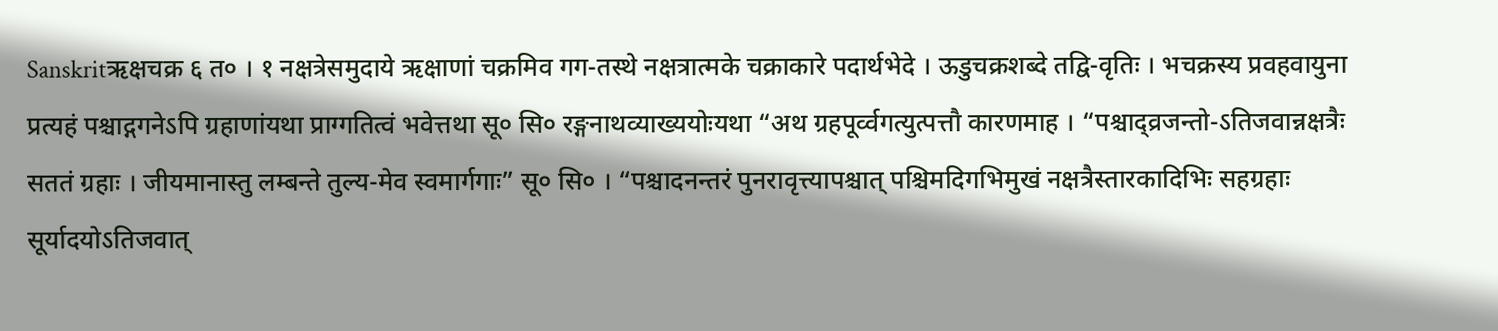Sanskritऋक्षचक्र ६ त० । १ नक्षत्रेसमुदाये ऋक्षाणां चक्रमिव गग-तस्थे नक्षत्रात्मके चक्राकारे पदार्थभेदे । ऊडुचक्रशब्दे तद्वि-वृतिः । भचक्रस्य प्रवहवायुना प्रत्यहं पश्चाद्गगनेऽपि ग्रहाणांयथा प्राग्गतित्वं भवेत्तथा सू० सि० रङ्गनाथव्याख्ययोःयथा “अथ ग्रहपूर्व्वगत्युत्पत्तौ कारणमाह । “पश्चाद्व्रजन्तो-ऽतिजवान्नक्षत्रैः सततं ग्रहाः । जीयमानास्तु लम्बन्ते तुल्य-मेव स्वमार्गगाः” सू० सि० । “पश्चादनन्तरं पुनरावृत्त्यापश्चात् पश्चिमदिगभिमुखं नक्षत्रैस्तारकादिभिः सहग्रहाः सूर्यादयोऽतिजवात्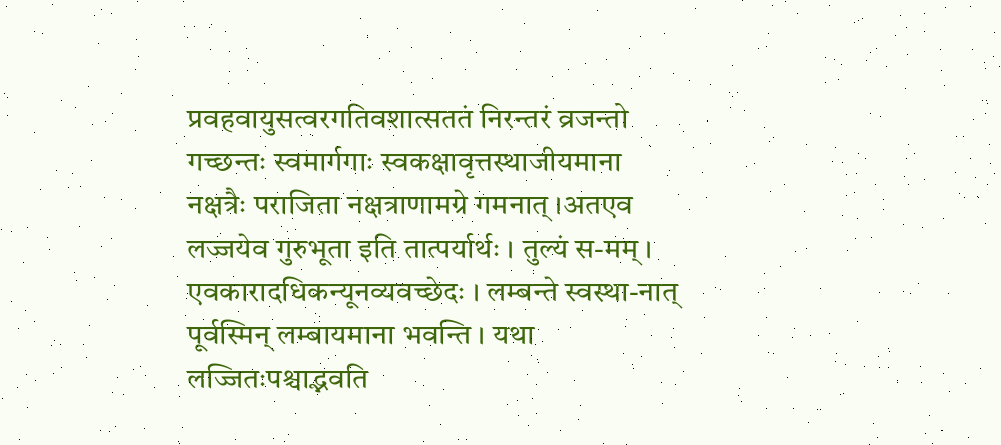प्रवहवायुसत्वरगतिवशात्सततं निरन्तरं व्रजन्तो गच्छन्तः स्वमार्गगाः स्वकक्षावृत्तस्थाजीयमाना नक्षत्रैः पराजिता नक्षत्राणामग्रे गमनात् ।अतएव लज्जयेव गुरुभूता इति तात्पर्यार्थः । तुल्यं स-मम् । एवकारादधिकन्यूनव्यवच्छेदः । लम्बन्ते स्वस्था-नात् पूर्वस्मिन् लम्बायमाना भवन्ति । यथा लज्जितःपश्चाद्भवति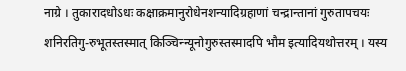नाग्रे । तुकारादधोऽधः कक्षाक्रमानुरोधेनशन्यादिग्रहाणां चन्द्रान्तानां गुरुतापचयः शनिरतिगु-रुभूतस्तस्मात् किञ्चिन्न्यूनोगुरुस्तस्मादपि भौम इत्यादियथोत्तरम् । यस्य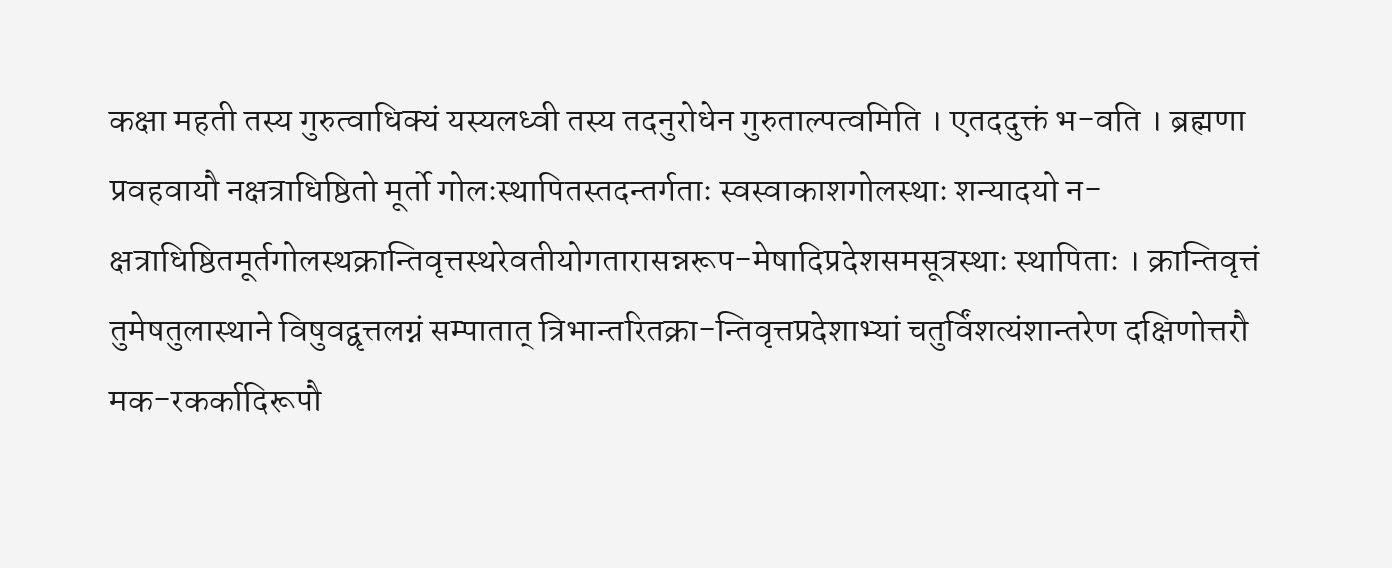कक्षा महती तस्य गुरुत्वाधिक्यं यस्यलध्वी तस्य तदनुरोधेन गुरुताल्पत्वमिति । एतददुक्तं भ-वति । ब्रह्मणा प्रवहवायौ नक्षत्राधिष्ठितो मूर्तो गोलःस्थापितस्तदन्तर्गताः स्वस्वाकाशगोलस्थाः शन्यादयो न-क्षत्राधिष्ठितमूर्तगोलस्थक्रान्तिवृत्तस्थरेवतीयोगतारासन्नरूप-मेषादिप्रदेशसमसूत्रस्थाः स्थापिताः । क्रान्तिवृत्तं तुमेषतुलास्थाने विषुवद्वृत्तलग्नं सम्पातात् त्रिभान्तरितक्रा-न्तिवृत्तप्रदेशाभ्यां चतुर्विंशत्यंशान्तरेण दक्षिणोत्तरौ मक-रकर्कादिरूपौ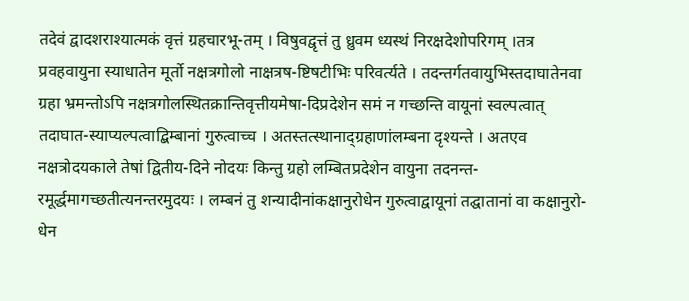तदेवं द्वादशराश्यात्मकं वृत्तं ग्रहचारभू-तम् । विषुवद्वृत्तं तु ध्रुवम ध्यस्थं निरक्षदेशोपरिगम् ।तत्र प्रवहवायुना स्याधातेन मूर्तो नक्षत्रगोलो नाक्षत्रष-ष्टिषटीभिः परिवर्त्यते । तदन्तर्गतवायुभिस्तदाघातेनवा ग्रहा भ्रमन्तोऽपि नक्षत्रगोलस्थितक्रान्तिवृत्तीयमेषा-दिप्रदेशेन समं न गच्छन्ति वायूनां स्वल्पत्वात् तदाघात-स्याप्यल्पत्वाद्बिम्बानां गुरुत्वाच्च । अतस्तत्स्थानाद्ग्रहाणांलम्बना दृश्यन्ते । अतएव नक्षत्रोदयकाले तेषां द्वितीय-दिने नोदयः किन्तु ग्रहो लम्बितप्रदेशेन वायुना तदनन्त-रमूर्द्धमागच्छतीत्यनन्तरमुदयः । लम्बनं तु शन्यादीनांकक्षानुरोधेन गुरुत्वाद्वायूनां तद्घातानां वा कक्षानुरो-धेन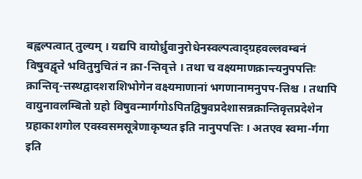बह्वल्पत्वात् तुल्यम् । यद्यपि वायोर्ध्रुवानुरोधेनस्वल्पत्वाद्ग्रहवल्लवम्बनं विषुवद्वृत्ते भवितुमुचितं न क्रा-न्तिवृत्ते । तथा च वक्ष्यमाणक्रान्त्यनुपपत्तिः क्रान्तिवृ-त्तस्थद्वादशराशिभोगेन वक्ष्यमाणानां भगणानामनुपप-त्तिश्च । तथापि वायुनावलम्बितो ग्रहो विषुवन्मार्गगोऽपितद्विषुवप्रदेशासन्नक्रान्तिवृत्तप्रदेशेन ग्रहाकाशगोल एवस्वसमसूत्रेणाकृष्यत इति नानुपपत्तिः । अतएव स्वमा-र्गगा इति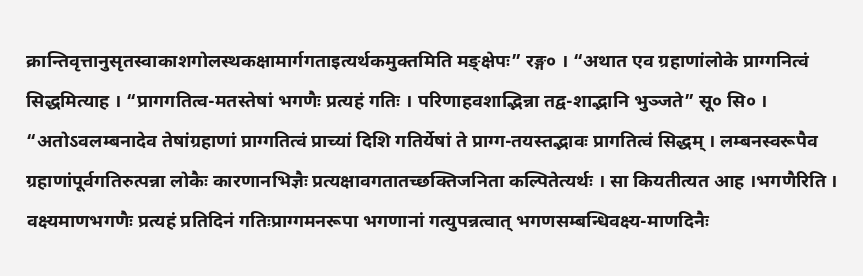क्रान्तिवृत्तानुसृतस्वाकाशगोलस्थकक्षामार्गगताइत्यर्थकमुक्तमिति मङ्क्षेपः” रङ्ग० । “अथात एव ग्रहाणांलोके प्राग्गनित्वं सिद्धमित्याह । “प्रागगतित्व-मतस्तेषां भगणैः प्रत्यहं गतिः । परिणाहवशाद्भिन्ना तद्व-शाद्भानि भुञ्जते” सू० सि० । “अतोऽवलम्बनादेव तेषांग्रहाणां प्राग्गतित्वं प्राच्यां दिशि गतिर्येषां ते प्राग्ग-तयस्तद्भावः प्रागतित्वं सिद्धम् । लम्बनस्वरूपैव ग्रहाणांपूर्वगतिरुत्पन्ना लोकैः कारणानभिज्ञैः प्रत्यक्षावगतातच्छक्तिजनिता कल्पितेत्यर्थः । सा कियतीत्यत आह ।भगणैरिति । वक्ष्यमाणभगणैः प्रत्यहं प्रतिदिनं गतिःप्राग्गमनरूपा भगणानां गत्युपन्नत्वात् भगणसम्बन्धिवक्ष्य-माणदिनैः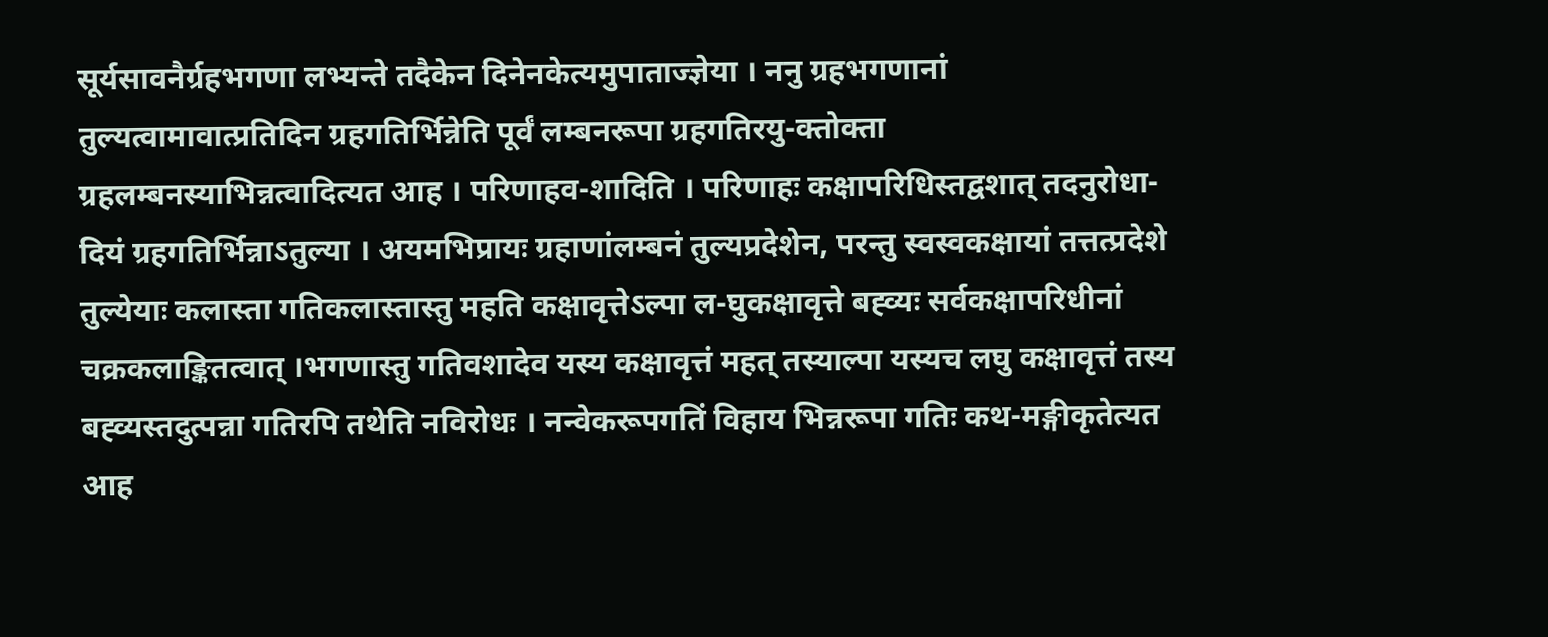सूर्यसावनैर्ग्रहभगणा लभ्यन्ते तदैकेन दिनेनकेत्यमुपाताज्ज्ञेया । ननु ग्रहभगणानां तुल्यत्वामावात्प्रतिदिन ग्रहगतिर्भिन्नेति पूर्वं लम्बनरूपा ग्रहगतिरयु-क्तोक्ता ग्रहलम्बनस्याभिन्नत्वादित्यत आह । परिणाहव-शादिति । परिणाहः कक्षापरिधिस्तद्वशात् तदनुरोधा-दियं ग्रहगतिर्भिन्नाऽतुल्या । अयमभिप्रायः ग्रहाणांलम्बनं तुल्यप्रदेशेन, परन्तु स्वस्वकक्षायां तत्तत्प्रदेशे तुल्येयाः कलास्ता गतिकलास्तास्तु महति कक्षावृत्तेऽल्पा ल-घुकक्षावृत्ते बह्व्यः सर्वकक्षापरिधीनां चक्रकलाङ्कितत्वात् ।भगणास्तु गतिवशादेव यस्य कक्षावृत्तं महत् तस्याल्पा यस्यच लघु कक्षावृत्तं तस्य बह्व्यस्तदुत्पन्ना गतिरपि तथेति नविरोधः । नन्वेकरूपगतिं विहाय भिन्नरूपा गतिः कथ-मङ्गीकृतेत्यत आह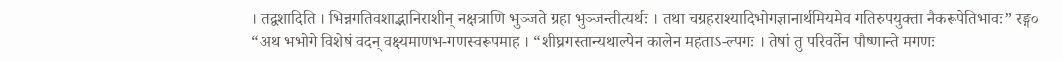। तद्वशादिति । भिन्नगतिवशाद्भानिराशीन् नक्षत्राणि भुञ्जते ग्रहा भुञ्जन्तीत्यर्थः । तथा चग्रहराश्यादिभोगज्ञानार्थमियमेव गतिरुपयुक्ता नैकरूपेतिभावः” रङ्ग० “अथ भभोगे विशेषं वदन् वक्ष्यमाणभ-गणस्वरूपमाह । “शीघ्रगस्तान्यथाल्पेन कालेन महताऽ-ल्पगः । तेषां तु परिवर्तेन पौष्णान्ते मगणः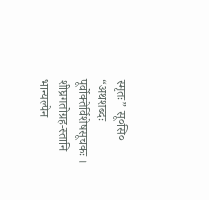स्मृतः” सू०सि० “अथशब्दः पूर्वोक्तेर्विशेषसूचकः । शीघ्रगतोग्रह-स्तानि भान्यल्पेन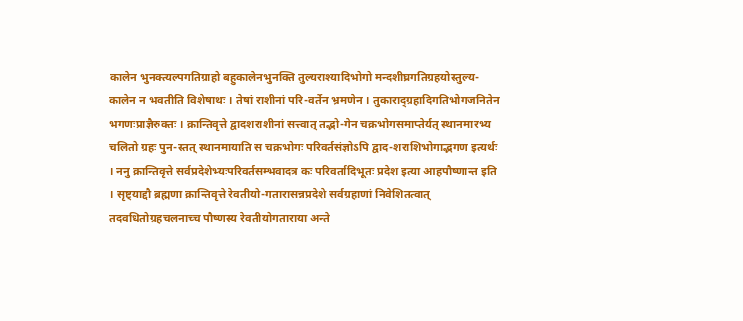कालेन भुनक्त्यल्पगतिग्राहो बहुकालेनभुनक्ति तुल्यराश्यादिभोगो मन्दशीघ्रगतिग्रहयोस्तुल्य-कालेन न भवतीति विशेषाथः । तेषां राशीनां परि-वर्तेन भ्रमणेन । तुकाराद्ग्रहादिगतिभोगजनितेन भगणःप्राज्ञैरुक्तः । क्रान्तिवृत्ते द्वादशराशीनां सत्त्वात् तद्भो-गेन चक्रभोगसमाप्तेर्यत् स्थानमारभ्य चलितो ग्रहः पुन-स्तत् स्थानमायाति स चक्रभोगः परिवर्तसंज्ञोऽपि द्वाद-शराशिभोगाद्भगण इत्यर्थः । ननु क्रान्तिवृत्ते सर्वप्रदेशेभ्यःपरिवर्तसम्भवादत्र कः परिवर्तादिभूतः प्रदेश इत्या आहपौष्णान्त इति । सृष्ट्याद्दौ ब्रह्मणा क्रान्तिवृत्ते रेवतीयो-गतारासन्नप्रदेशे सर्वग्रहाणां निवेशितत्वात् तदवधितोग्रहचलनाच्च पौष्णस्य रेवतीयोगताराया अन्ते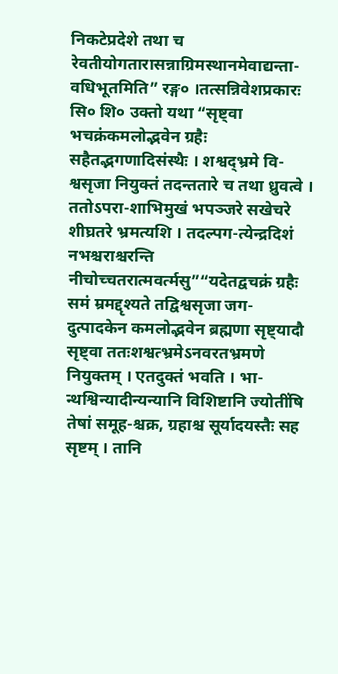निकटेप्रदेशे तथा च रेवतीयोगतारासन्नाग्रिमस्थानमेवाद्यन्ता-वधिभूतमिति” रङ्ग० ।तत्सन्निवेशप्रकारः सि० शि० उक्तो यथा “सृष्ट्वा भचक्रंकमलोद्भवेन ग्रहैः सहैतद्भगणादिसंस्थैः । शश्वद्भ्रमे वि-श्वसृजा नियुक्तं तदन्ततारे च तथा ध्रुवत्वे । ततोऽपरा-शाभिमुखं भपञ्जरे सखेचरे शीघ्रतरे भ्रमत्यशि । तदल्पग-त्येन्द्रदिशं नभश्चराश्चरन्ति नीचोच्चतरात्मवर्त्मसु”“यदेतद्वचक्रं ग्रहैः समं म्रमद्दृश्यते तद्विश्वसृजा जग-दुत्पादकेन कमलोद्भवेन ब्रह्मणा सृष्ट्यादौ सृष्ट्वा ततःशश्वत्भ्रमेऽनवरतभ्रमणे नियुक्तम् । एतदुक्तं भवति । भा-न्थश्विन्यादीन्यन्यानि विशिष्टानि ज्योतींषि तेषां समूह-श्चक्र, ग्रहाश्च सूर्यादयस्तैः सह सृष्टम् । तानि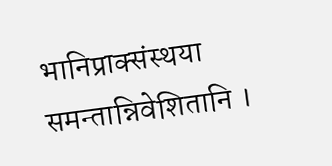भानिप्राक्संस्थया समन्तान्निवेशितानि ।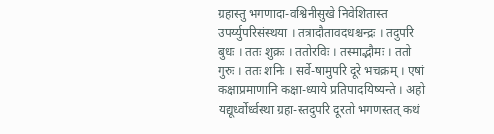ग्रहास्तु भगणादा-वश्विनीसुखे निवेशितास्त उपर्य्युपरिसंस्थया । तत्रादौतावदधश्चन्द्रः । तदुपरि बुधः । ततः शुक्रः । ततोरविः । तस्माद्भौमः । ततो गुरुः । ततः शनिः । सर्वे-षामुपरि दूरे भचक्रम् । एषां कक्षाप्रमाणानि कक्षा-ध्याये प्रतिपादयिष्यन्ते । अहो यद्यूर्ध्वोर्ध्वस्था ग्रहा-स्तदुपरि दूरतो भगणस्तत् कथं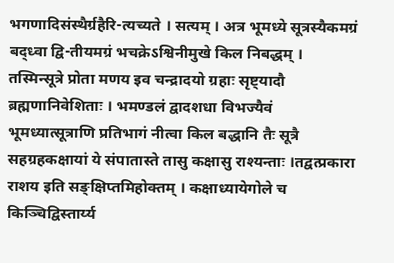भगणादिसंस्थैर्ग्रहैरि-त्यच्यते । सत्यम् । अत्र भूमध्ये सूत्रस्यैकमग्रं बद्ध्वा द्वि-तीयमग्रं भचक्रेऽश्विनीमुखे किल निबद्धम् । तस्मिन्सूत्रे प्रोता मणय इव चन्द्रादयो ग्रहाः सृष्ट्यादौ ब्रह्मणानिवेशिताः । भमण्डलं द्वादशधा विभज्यैवं भूमध्यात्सूत्राणि प्रतिभागं नीत्वा किल बद्धानि तैः सूत्रै सहग्रहकक्षायां ये संपातास्ते तासु कक्षासु राश्यन्ताः ।तद्वत्प्रकारा राशय इति सङ्क्षिप्तमिहोक्तम् । कक्षाध्यायेगोले च किञ्चिद्विस्तार्य्य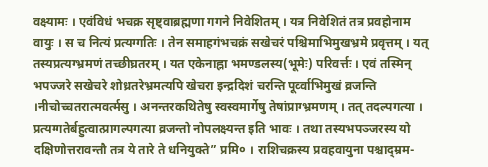वक्ष्यामः । एवंविधं भचक्र सृष्ट्वाब्रह्मणा गगने निवेशितम् । यत्र निवेशितं तत्र प्रवहोनाम वायुः । स च नित्यं प्रत्यग्गतिः । तेन समाहगंभचक्रं सखेचरं पश्चिमाभिमुखभ्रमे प्रवृत्तम् । यत् तस्यप्रत्यग्भ्रमणं तच्छीघ्रतरम् । यत एकेनाह्ना भमण्डलस्य(भूमेः) परिवर्त्तः । एवं तस्मिन् भपज्जरे सखेचरे शोध्रतरेभ्रमत्यपि खेचरा इन्द्रदिशं चरन्ति पूर्व्वाभिमुखं व्रजन्ति ।नीचोच्चतरात्मवर्त्मसु । अनन्तरकथितेषु स्वस्वमार्गेषु तेषांप्राग्भ्रमणम् । तत् तदल्पगत्या । प्रत्यग्गतेर्बहुत्वात्प्रागल्पगत्या व्रजन्तो नोपलक्ष्यन्त इति भावः । तथा तस्यभपञ्जरस्य यो दक्षिणोत्तरावन्तौ तत्र ये तारे ते धनियुक्ते” प्रमि० । राशिचक्रस्य प्रवहवायुना पश्चाद्म्रम-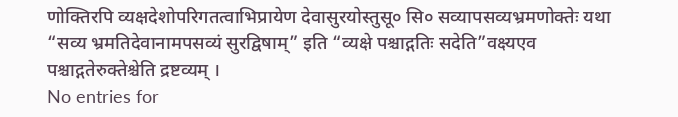णोक्तिरपि व्यक्षदेशोपरिगतत्वाभिप्रायेण देवासुरयोस्तुसू० सि० सव्यापसव्यभ्रमणोक्तेः यथा “सव्य भ्रमतिदेवानामपसव्यं सुरद्विषाम्” इति “व्यक्षे पश्चाद्गतिः सदेति”वक्ष्यएव पश्चाद्गतेरुक्तेश्चेति द्रष्टव्यम् ।
No entries for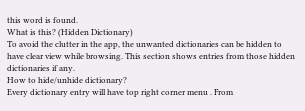this word is found.
What is this? (Hidden Dictionary)
To avoid the clutter in the app, the unwanted dictionaries can be hidden to have clear view while browsing. This section shows entries from those hidden dictionaries if any.
How to hide/unhide dictionary?
Every dictionary entry will have top right corner menu . From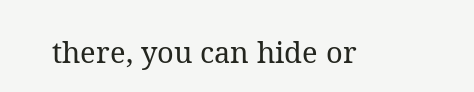there, you can hide or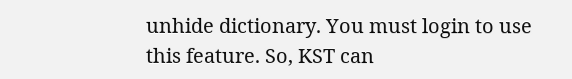unhide dictionary. You must login to use this feature. So, KST can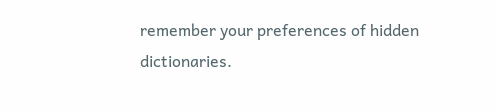remember your preferences of hidden dictionaries.